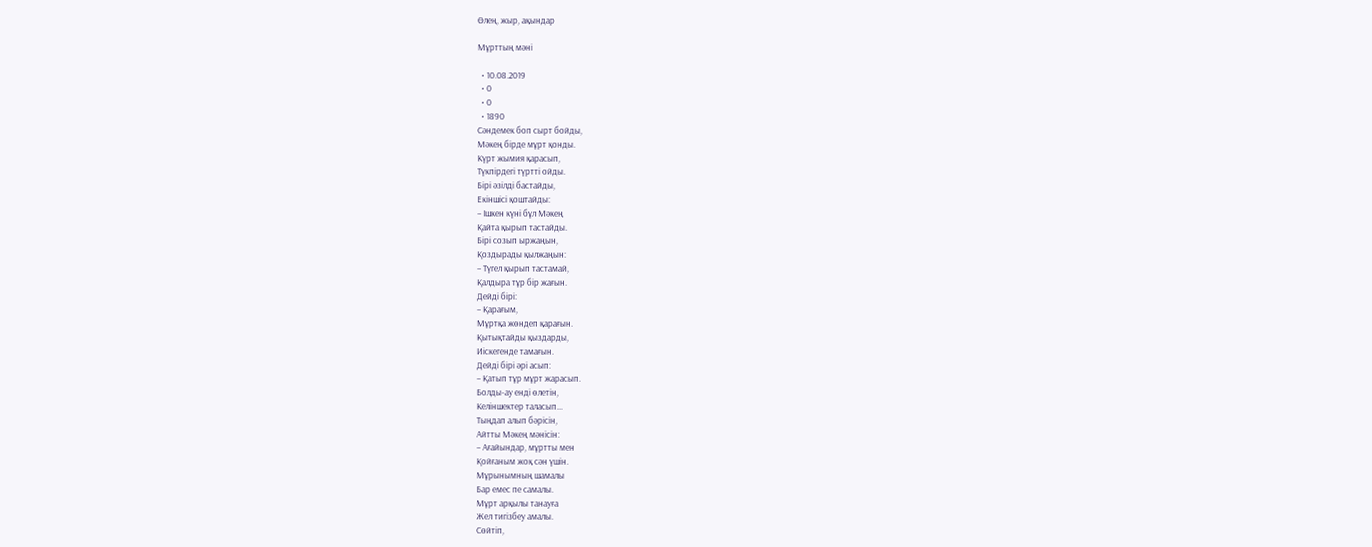Өлең, жыр, ақындар

Мұрттың мәні

  • 10.08.2019
  • 0
  • 0
  • 1890
Сәндемек боп сырт бойды,
Мәкең бірде мұрт қонды.
Күрт жымия қарасып,
Түкпірдегі түртті ойды.
Бірі әзілді бастайды,
Екіншісі қоштайды:
– Ішкен күні бұл Мәкең
Қайта қырып тастайды.
Бірі созып ыржаңын,
Қоздырады қылжаңын:
– Түгел қырып тастамай,
Қалдыра тұр бір жағын.
Дейді бірі:
– Қарағым,
Мұртқа жөндеп қарағын.
Қытықтайды қыздарды,
Иіскегенде тамағын.
Дейді бірі әрі асып:
– Қатып тұр мұрт жарасып.
Болды-ау енді өлетін,
Келіншектер таласып...
Тыңдап алып бәрісін,
Айтты Мәкең мәнісін:
– Ағайындар, мұртты мен
Қойғаным жоқ сән үшін.
Мұрынымның шамалы
Бар емес пе самалы.
Мұрт арқылы танауға
Жел тигізбеу амалы.
Сөйтіп,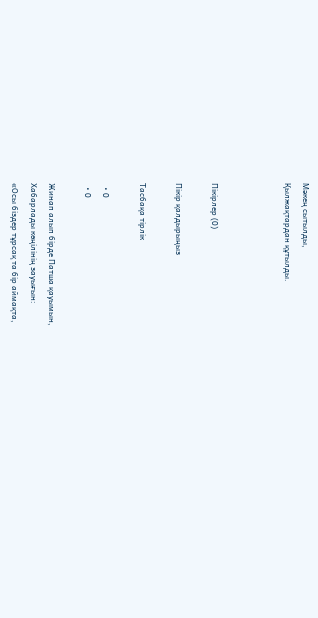Мәкең сытылды,
Қылжақтардан құтылды.



Пікірлер (0)

Пікір қалдырыңыз

Тасбақа тірлік

  • 0
  • 0

Жинап алып бірде Патша қауымын,
Хабарлады көңілінің зауығын:
«Осы біздер тұрсақ та бір аймақта,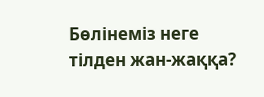Бөлінеміз неге тілден жан-жаққа?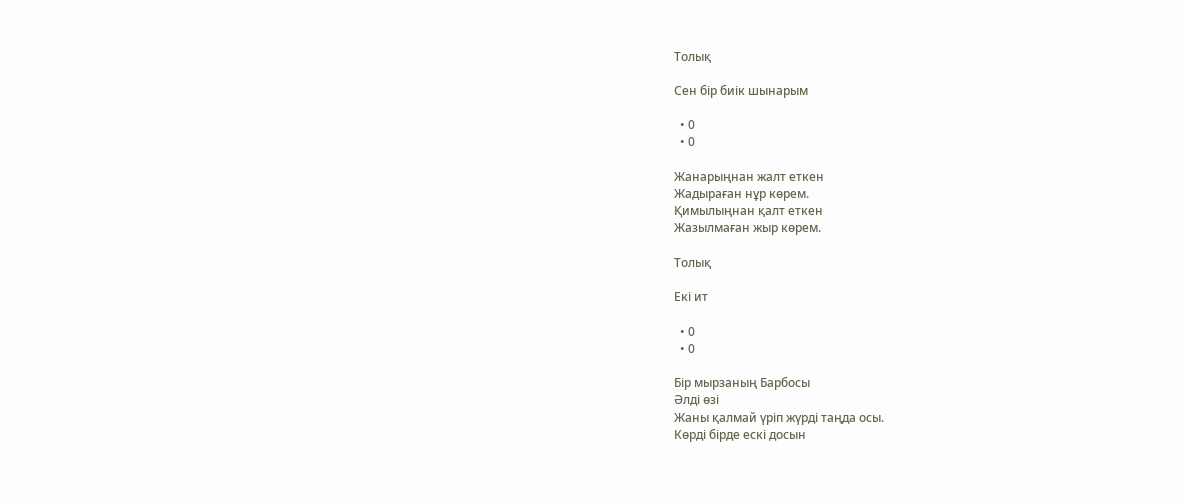Толық

Сен бір биік шынарым

  • 0
  • 0

Жанарыңнан жалт еткен
Жадыраған нұр көрем.
Қимылыңнан қалт еткен
Жазылмаған жыр көрем.

Толық

Екі ит

  • 0
  • 0

Бір мырзаның Барбосы
Әлді өзі
Жаны қалмай үріп жүрді таңда осы.
Көрді бірде ескі досын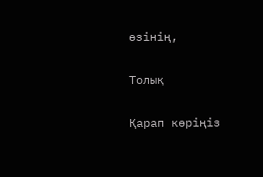өзінің,

Толық

Қарап көріңіз